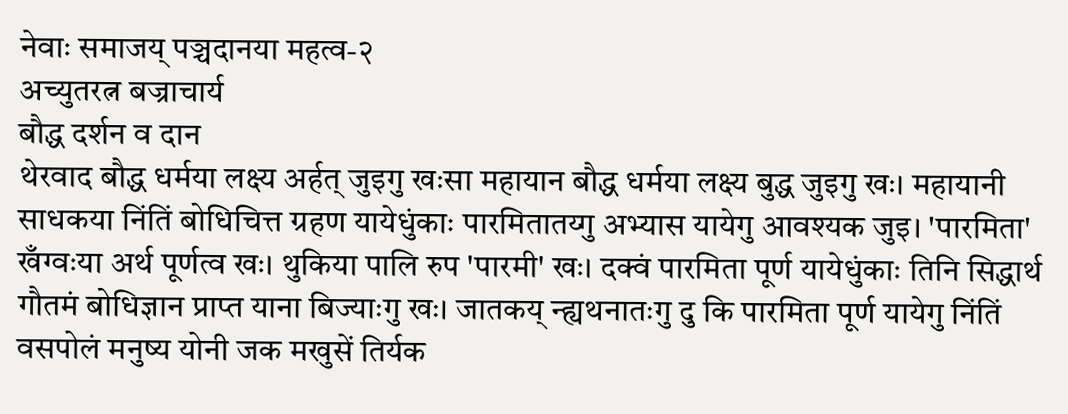नेवाः समाजय् पञ्चदानया महत्व-२
अच्युतरत्न बज्राचार्य
बौद्ध दर्शन व दान
थेरवाद बौद्ध धर्मया लक्ष्य अर्हत् जुइगु खःसा महायान बौद्ध धर्मया लक्ष्य बुद्ध जुइगु खः। महायानी साधकया निंतिं बोधिचित्त ग्रहण यायेधुंकाः पारमितातय्गु अभ्यास यायेगु आवश्यक जुइ। 'पारमिता' खँग्वःया अर्थ पूर्णत्व खः। थुकिया पालि रुप 'पारमी' खः। दक्वं पारमिता पूर्ण यायेधुंकाः तिनि सिद्धार्थ गौतमं बोधिज्ञान प्राप्त याना बिज्याःगु खः। जातकय् न्ह्यथनातःगु दु कि पारमिता पूर्ण यायेगु निंतिं वसपोलं मनुष्य योनी जक मखुसें तिर्यक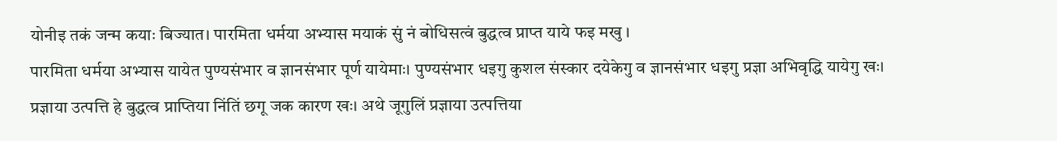योनीइ तकं जन्म कयाः बिज्यात। पारमिता धर्मया अभ्यास मयाकं सुं नं बोधिसत्वं बुद्धत्व प्राप्त याये फइ मखु ।
पारमिता धर्मया अभ्यास यायेत पुण्यसंभार व ज्ञानसंभार पूर्ण यायेमाः। पुण्यसंभार धइगु कुशल संस्कार दयेकेगु व ज्ञानसंभार धइगु प्रज्ञा अभिवृद्धि यायेगु खः। प्रज्ञाया उत्पत्ति हे बुद्धत्व प्राप्तिया निंतिं छगू जक कारण खः। अथे जूगुलिं प्रज्ञाया उत्पत्तिया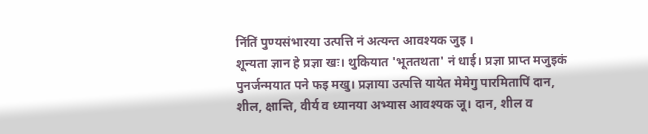निंतिं पुण्यसंभारया उत्पत्ति नं अत्यन्त आवश्यक जुइ ।
शून्यता ज्ञान हे प्रज्ञा खः। थुकियात 'भूततथता' नं धाई। प्रज्ञा प्राप्त मजुइकं पुनर्जन्मयात पने फइ मखु। प्रज्ञाया उत्पत्ति यायेत मेमेगु पारमितापिं दान, शील, क्षान्ति, वीर्य व ध्यानया अभ्यास आवश्यक जू। दान, शील व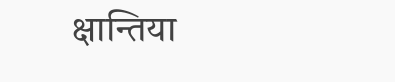क्षान्तिया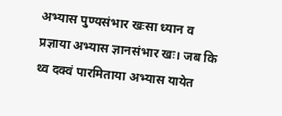अभ्यास पुण्यसंभार खःसा ध्यान व प्रज्ञाया अभ्यास ज्ञानसंभार खः। जब कि थ्व दक्वं पारमिताया अभ्यास यायेत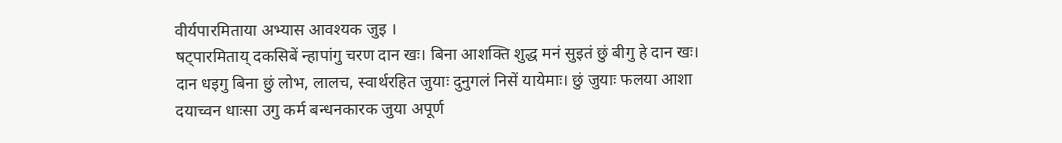वीर्यपारमिताया अभ्यास आवश्यक जुइ ।
षट्पारमिताय् दकसिबें न्हापांगु चरण दान खः। बिना आशक्ति शुद्ध मनं सुइतं छुं बीगु हे दान खः। दान धइगु बिना छुं लोभ, लालच, स्वार्थरहित जुयाः दुनुगलं निसें यायेमाः। छुं जुयाः फलया आशा दयाच्वन धाःसा उगु कर्म बन्धनकारक जुया अपूर्ण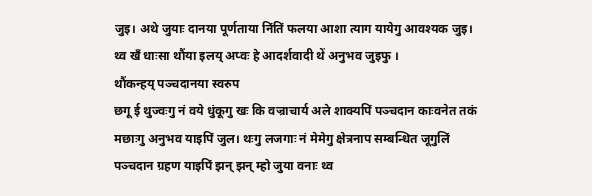जुइ। अथे जुयाः दानया पूर्णताया निंतिं फलया आशा त्याग यायेगु आवश्यक जुइ। थ्व खँ धाःसा थौंया इलय् अप्वः हे आदर्शवादी थें अनुभव जुइफु ।
थौंकन्हय् पञ्चदानया स्वरुप
छगू ई थुज्वःगु नं वये धुंकूगु खः कि वज्राचार्य अले शाक्यपिं पञ्चदान काःवनेत तकं मछाःगु अनुभव याइपिं जुल। थःगु लजगाः नं मेमेगु क्षेत्रनाप सम्बन्धित जूगुलिं पञ्चदान ग्रहण याइपिं झन् झन् म्हो जुया वनाः थ्व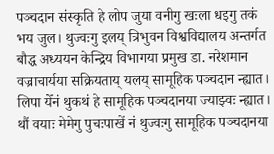पञ्चदान संस्कृति हे लोप जुया वनीगु खःला धइगु तकं भय जुल। थुज्वःगु इलय् त्रिभुवन विश्वविद्यालय अन्तर्गत बौद्ध अध्ययन केन्द्रिय विभागया प्रमुख डा. नरेशमान वज्राचार्यया सक्रियताय् यलय् सामूहिक पञ्चदान न्ह्यात। लिपा येँनं थुकथं हे सामूहिक पञ्चदानया ज्याझ्वः न्ह्यात। थौं वयाः मेमेगु पुचःपाखें नं थुज्वःगु सामूहिक पञ्चदानया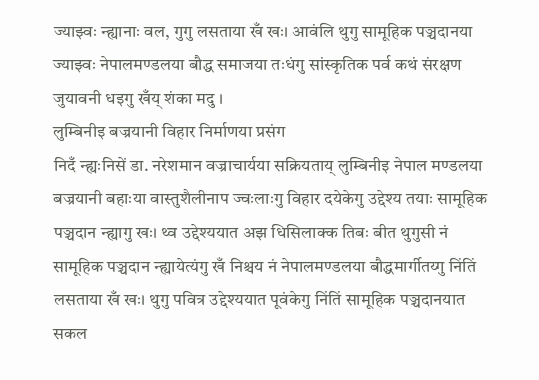ज्याझ्वः न्ह्यानाः वल, गुगु लसताया खँ खः। आवंलि थुगु सामूहिक पञ्चदानया ज्याझ्वः नेपालमण्डलया बौद्ध समाजया तःधंगु सांस्कृतिक पर्व कथं संरक्षण जुयावनी धइगु खँय् शंका मदु ।
लुम्बिनीइ बज्रयानी विहार निर्माणया प्रसंग
निदँ न्ह्यःनिसें डा. नरेशमान वज्राचार्यया सक्रियताय् लुम्बिनीइ नेपाल मण्डलया बज्रयानी बहाःया वास्तुशैलीनाप ज्वःलाःगु विहार दयेकेगु उद्देश्य तयाः सामूहिक पञ्चदान न्ह्यागु खः। थ्व उद्देश्ययात अझ धिसिलाक्क तिबः बीत थुगुसी नं सामूहिक पञ्चदान न्ह्यायेत्यंगु खँ निश्चय नं नेपालमण्डलया बौद्धमार्गीतय्गु निंतिं लसताया खँ खः। थुगु पवित्र उद्देश्ययात पूवंकेगु निंतिं सामूहिक पञ्चदानयात सकल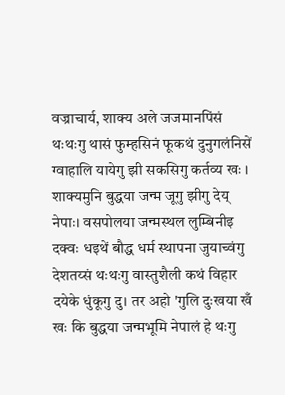वज्राचार्य, शाक्य अले जजमानपिंसं थःथःगु थासं फुम्हसिनं फूकथं दुनुगलंनिसें ग्वाहालि यायेगु झी सकसिगु कर्तव्य खः ।
शाक्यमुनि बुद्धया जन्म जूगु झीगु देय् नेपाः। वसपोलया जन्मस्थल लुम्बिनीइ दक्वः धइथें बौद्ध धर्म स्थापना जुयाच्वंगु देशतय्सं थःथःगु वास्तुशैली कथं विहार दयेके धुंकूगु दु। तर अहो 'गुलि दुःखया खँ खः कि बुद्धया जन्मभूमि नेपालं हे थःगु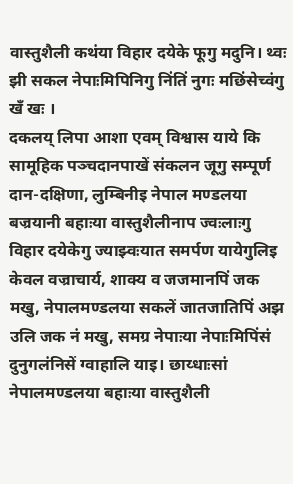वास्तुशैली कथंया विहार दयेके फूगु मदुनि। थ्वः झी सकल नेपाःमिपिनिगु निंतिं नुगः मछिंसेच्वंगु खँ खः ।
दकलय् लिपा आशा एवम् विश्वास याये कि सामूहिक पञ्चदानपाखें संकलन जूगु सम्पूर्ण दान-दक्षिणा, लुम्बिनीइ नेपाल मण्डलया बज्रयानी बहाःया वास्तुशैलीनाप ज्वःलाःगु विहार दयेकेगु ज्याझ्वःयात समर्पण यायेगुलिइ केवल वज्राचार्य, शाक्य व जजमानपिं जक मखु, नेपालमण्डलया सकलें जातजातिपिं अझ उलि जक नं मखु, समग्र नेपाःया नेपाःमिपिंसं दुनुगलंनिसें ग्वाहालि याइ। छाय्धाःसां नेपालमण्डलया बहाःया वास्तुशैली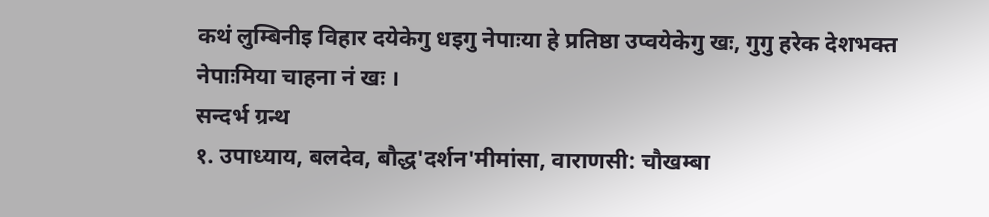कथं लुम्बिनीइ विहार दयेकेगु धइगु नेपाःया हे प्रतिष्ठा उप्वयेकेगु खः, गुगु हरेक देशभक्त नेपाःमिया चाहना नं खः ।
सन्दर्भ ग्रन्थ
१. उपाध्याय, बलदेव, बौद्ध'दर्शन'मीमांसा, वाराणसी: चौखम्बा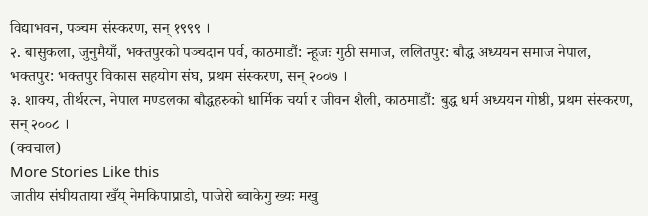विद्याभवन, पञ्चम संस्करण, सन् १९९९ ।
२. बासुकला, जुनुमैयाँ, भक्तपुरको पञ्चदान पर्व, काठमाडौं: न्हूजः गुठी समाज, ललितपुर: बौद्ध अध्ययन समाज नेपाल, भक्तपुर: भक्तपुर विकास सहयोग संघ, प्रथम संस्करण, सन् २००७ ।
३. शाक्य, तीर्थरत्न, नेपाल मण्डलका बौद्धहरुको धार्मिक चर्या र जीवन शैली, काठमाडौं: बुद्ध धर्म अध्ययन गोष्ठी, प्रथम संस्करण, सन् २००८ ।
(क्वचाल)
More Stories Like this
जातीय संघीयताया खँय् नेमकिपाप्राडो, पाजेरो ब्वाकेगु ख्यः मखु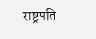राष्ट्रपति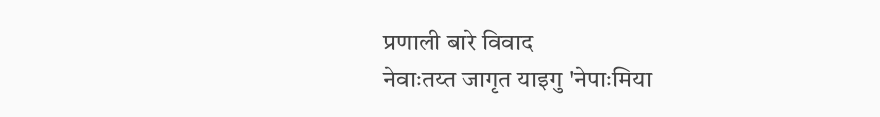प्रणाली बारे विवाद
नेवाःतय्त जागृत याइगु 'नेपाःमिया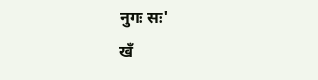नुगः सः'
खँ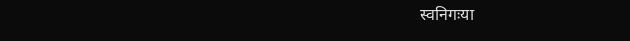स्वनिगःया